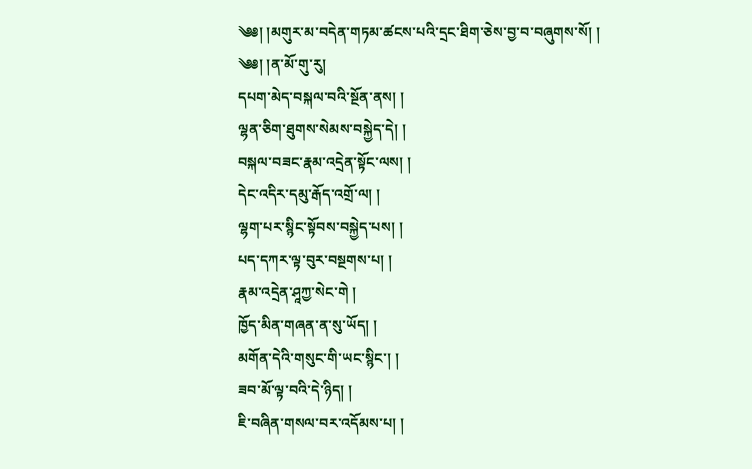༄༅། །མགུར་མ་བདེན་གཏམ་ཚངས་པའི་དྲང་ཐིག་ཅེས་བྱ་བ་བཞུགས་སོ། །
༄༅། །ན་མོ་གུ་རུ།
དཔག་མེད་བསྐལ་བའི་སྔོན་ནས། །
ལྷན་ཅིག་ཐུགས་སེམས་བསྐྱེད་དེ། །
བསྐལ་བཟང་རྣམ་འདྲེན་སྟོང་ལས། །
དེང་འདིར་དམུ་རྒོད་འགྲོ་ལ། །
ལྷག་པར་སྙིང་སྟོབས་བསྐྱེད་པས། །
པད་དཀར་ལྟ་བུར་བསྔགས་པ། །
རྣམ་འདྲེན་ཤཱཀྱ་སེང་གེ །
ཁྱོད་མིན་གཞན་ན་སུ་ཡོད། །
མགོན་དེའི་གསུང་གི་ཡང་སྙིང་། །
ཟབ་མོ་ལྟ་བའི་དེ་ཉིད། །
ཇི་བཞིན་གསལ་བར་འདོམས་པ། །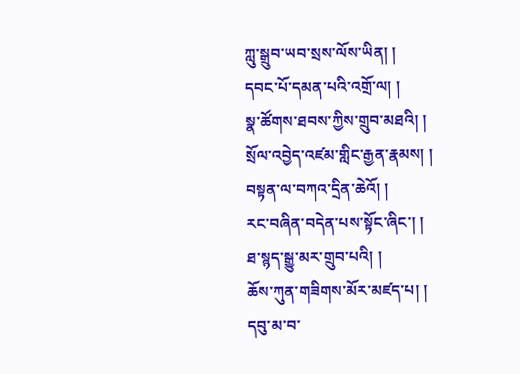ཀླུ་སྒྲུབ་ཡབ་སྲས་ལོས་ཡིན། །
དབང་པོ་དམན་པའི་འགྲོ་ལ། །
སྣ་ཚོགས་ཐབས་ཀྱིས་གྲུབ་མཐའི། །
སྲོལ་འབྱེད་འཛམ་གླིང་རྒྱན་རྣམས། །
བསྟན་ལ་བཀའ་དྲིན་ཆེའོ། །
རང་བཞིན་བདེན་པས་སྟོང་ཞིང་། །
ཐ་སྙད་སྒྱུ་མར་གྲུབ་པའི། །
ཆོས་ཀུན་གཟིགས་མོར་མཛད་པ། །
དབུ་མ་བ་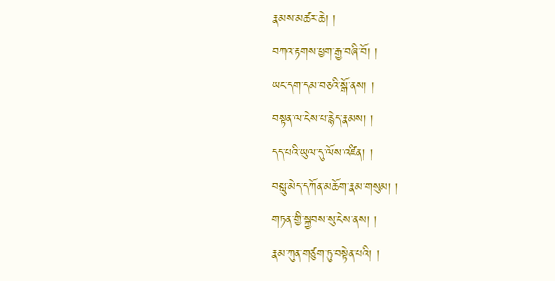རྣམས་མཚར་ཆེ། །
བཀའ་རྟགས་ཕྱག་རྒྱ་བཞི་བོ། །
ཡང་དག་དམ་བཅའི་སྒོ་ནས། །
བསྟན་ལ་ངེས་པ་རྙེད་རྣམས། །
དད་པའི་ཡུལ་དུ་ལོས་འཛིན། །
བསླུ་མེད་དཀོན་མཆོག་རྣམ་གསུམ། །
གཏན་གྱི་སྐྱབས་སུ་ངེས་ནས། །
རྣམ་ཀུན་གཙུག་ཏུ་བསྟེན་པའི། །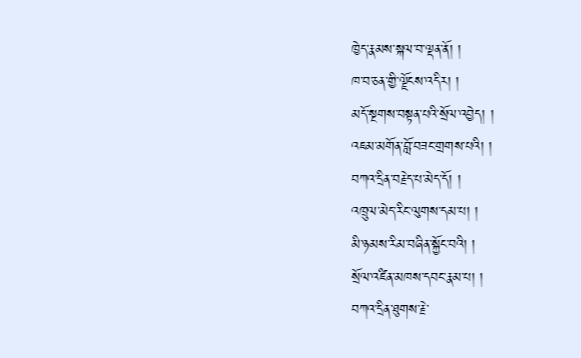ཁྱེད་རྣམས་སྐལ་བ་ལྡན་ནོ། །
ཁ་བ་ཅན་གྱི་ལྗོངས་འདིར། །
མདོ་སྔགས་བསྟན་པའི་སྲོལ་འབྱེད། །
འཇམ་མགོན་བློ་བཟང་གྲགས་པའི། །
བཀའ་དྲིན་བརྗེད་པ་མེད་དོ། །
འཁྲུལ་མེད་རིང་ལུགས་དམ་པ། །
མི་ཉམས་རིམ་བཞིན་སྐྱོང་བའི། །
སྲོལ་འཛིན་མཁས་དབང་རྣམ་པ། །
བཀའ་དྲིན་ཐུགས་རྗེ་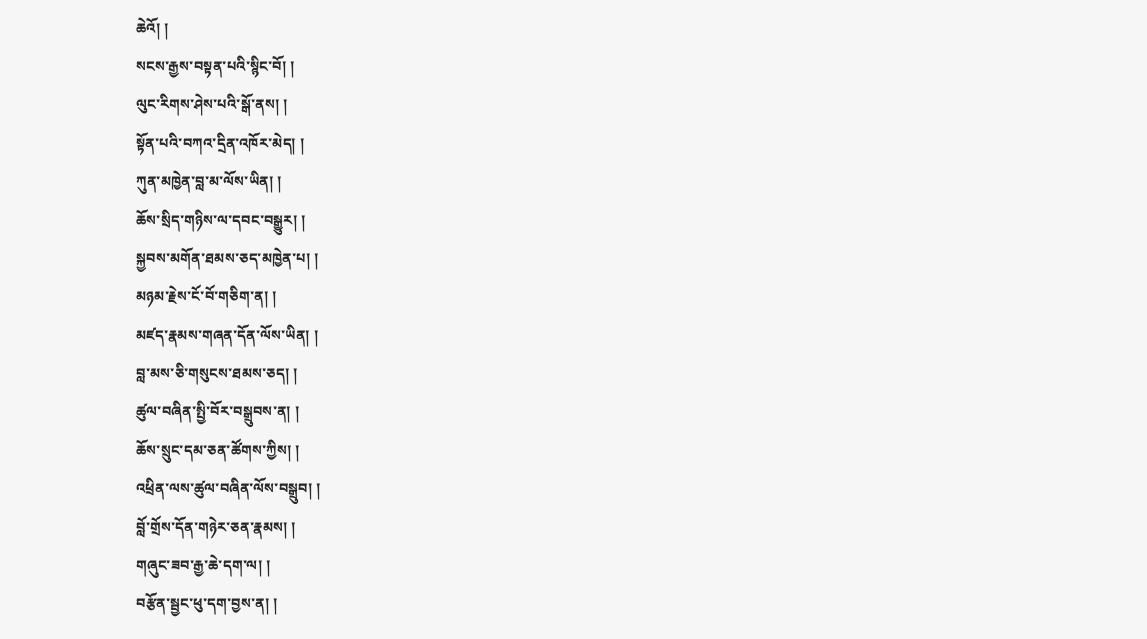ཆེའོ། །
སངས་རྒྱས་བསྟན་པའི་སྙིང་བོ། །
ལུང་རིགས་ཤེས་པའི་སྒོ་ནས། །
སྟོན་པའི་བཀའ་དྲིན་འཁོར་མེད། །
ཀུན་མཁྱེན་བླ་མ་ལོས་ཡིན། །
ཆོས་སྲིད་གཉིས་ལ་དབང་བསྒྱུར། །
སྐྱབས་མགོན་ཐམས་ཅད་མཁྱེན་པ། །
མཉམ་རྗེས་ངོ་བོ་གཅིག་ན། །
མཛད་རྣམས་གཞན་དོན་ལོས་ཡིན། །
བླ་མས་ཅི་གསུངས་ཐམས་ཅད། །
ཚུལ་བཞིན་སྤྱི་བོར་བསྒྲུབས་ན། །
ཆོས་སྲུང་དམ་ཅན་ཚོགས་ཀྱིས། །
འཕྲིན་ལས་ཚུལ་བཞིན་ལོས་བསྒྲུབ། །
བློ་གྲོས་དོན་གཉེར་ཅན་རྣམས། །
གཞུང་ཟབ་རྒྱ་ཆེ་དག་ལ། །
བརྩོན་སྦྱང་ཕུ་དག་བྱས་ན། །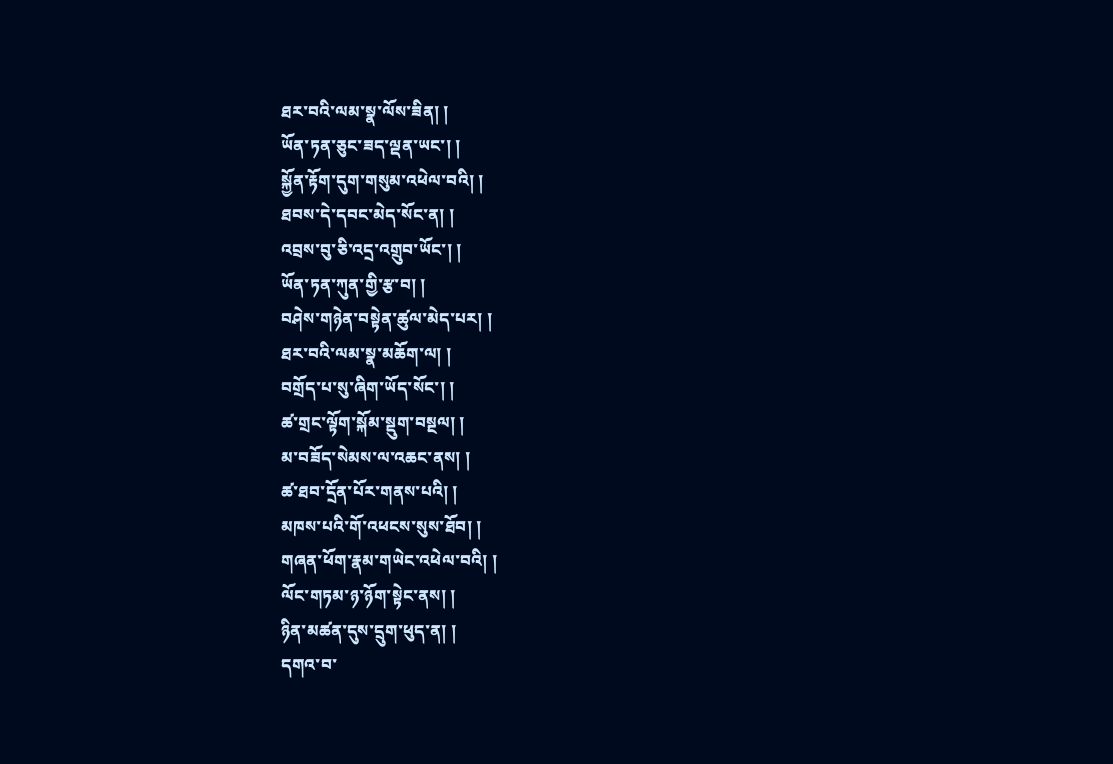ཐར་བའི་ལམ་སྣ་ལོས་ཟིན། །
ཡོན་ཏན་ཅུང་ཟད་ལྡན་ཡང་། །
སྐྱོན་རྟོག་དུག་གསུམ་འཕེལ་བའི། །
ཐབས་དེ་དབང་མེད་སོང་ན། །
འབྲས་བུ་ཅི་འདྲ་འགྲུབ་ཡོང་། །
ཡོན་ཏན་ཀུན་གྱི་རྩ་བ། །
བཤེས་གཉེན་བསྟེན་ཚུལ་མེད་པར། །
ཐར་བའི་ལམ་སྣ་མཆོག་ལ། །
བགྲོད་པ་སུ་ཞིག་ཡོད་སོང་། །
ཚ་གྲང་ལྟོག་སྐོམ་སྡུག་བསྔལ། །
མ་བཟོད་སེམས་ལ་འཆང་ནས། །
ཚ་ཐབ་དྲོན་པོར་གནས་པའི། །
མཁས་པའི་གོ་འཕངས་སུས་ཐོབ། །
གཞན་ཕོག་རྣམ་གཡེང་འཕེལ་བའི། །
ལོང་གཏམ་ཉ་ཉོག་སྟེང་ནས། །
ཉིན་མཚན་དུས་དྲུག་ཕུད་ན། །
དགའ་བ་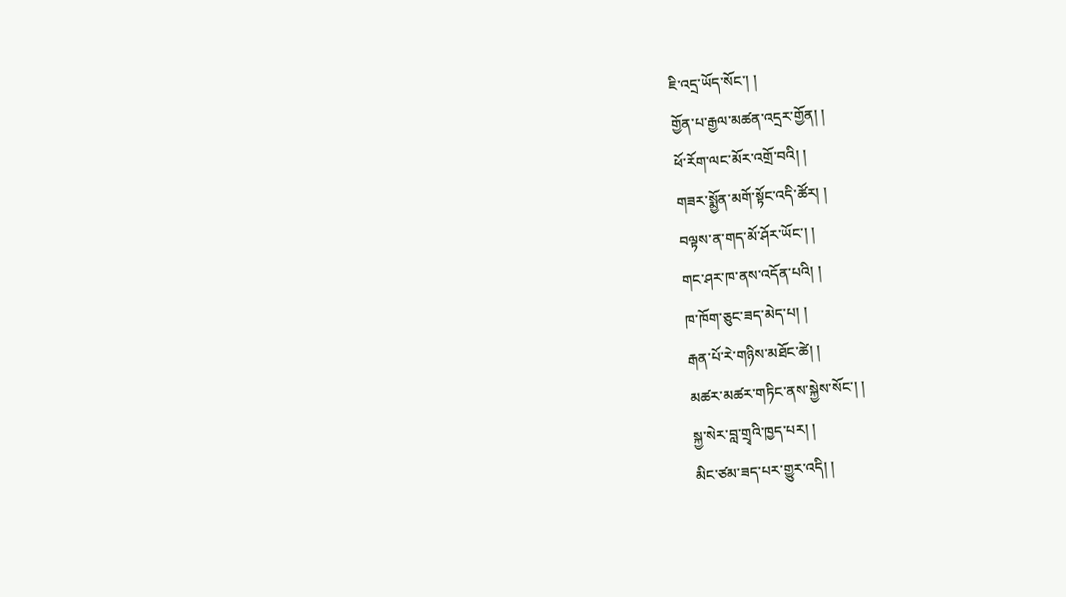ཇི་འདྲ་ཡོད་སོང་། །
གྱོན་པ་རྒྱལ་མཚན་འདྲར་གྱོན། །
ཕོ་རོག་ལང་མོར་འགྲོ་བའི། །
གཟར་སྨྱོན་མགོ་སྟོང་འདི་ཚོར། །
བལྟས་ན་གད་མོ་ཤོར་ཡོང་། །
གང་ཤར་ཁ་ནས་འདོན་པའི། །
ཁ་ཁོག་ཅུང་ཟད་མེད་པ། །
རྒན་པོ་རེ་གཉིས་མཐོང་ཚེ། །
མཚར་མཚར་གཏིང་ནས་སྐྱེས་སོང་། །
སྐྱ་སེར་བླ་གྲྭའི་ཁྱད་པར། །
མིང་ཙམ་ཟད་པར་གྱུར་འདི། །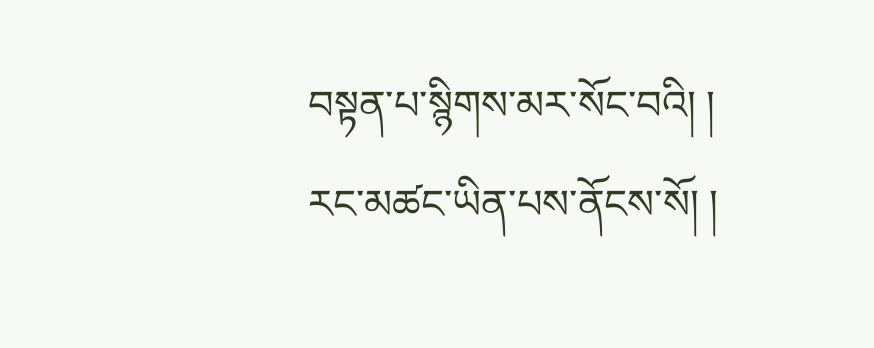བསྟན་པ་སྙིགས་མར་སོང་བའི། །
རང་མཚང་ཡིན་པས་ནོངས་སོ། །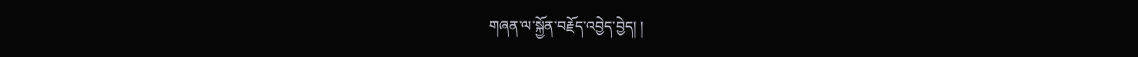གཞན་ལ་སྐྱོན་བརྗོད་འབྱེད་བྱེད། །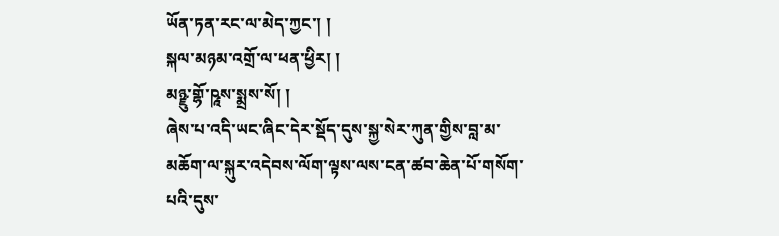ཡོན་ཏན་རང་ལ་མེད་ཀྱང་། །
སྐལ་མཉམ་འགྲོ་ལ་ཕན་ཕྱིར། །
མཉྫུ་གྷོ་ཥཱས་སྨྲས་སོ། །
ཞེས་པ་འདི་ཡང་ཞིང་དེར་སྡོད་དུས་སྐྱ་སེར་ཀུན་གྱིས་བླ་མ་མཆོག་ལ་སྐུར་འདེབས་ལོག་ལྟས་ལས་ངན་ཚབ་ཆེན་པོ་གསོག་པའི་དུས་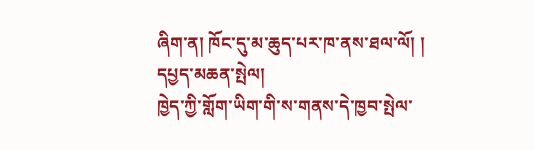ཞིག་ན། ཁོང་དུ་མ་ཆུད་པར་ཁ་ནས་ཐལ་ལོ། །
དཔྱད་མཆན་སྤེལ།
ཁྱེད་ཀྱི་གློག་ཡིག་གི་ས་གནས་དེ་ཁྱབ་སྤེལ་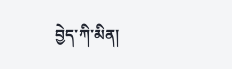བྱེད་ཀི་མིན།